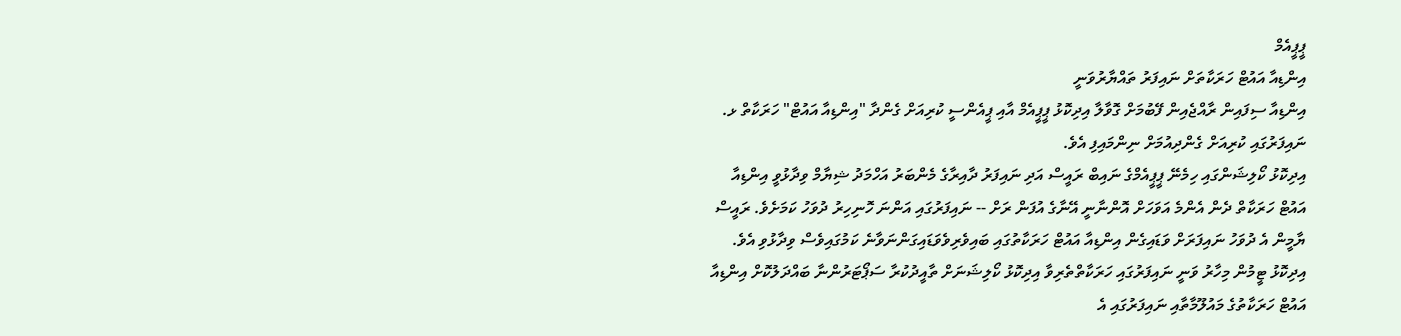ޕީޕީއެމް
އިންޑިއާ އައުޓް ހަރަކާތަށް ނައިފަރު ތައްޔާރުވަނީ
އިންޑިއާ ސިފައިން ރާއްޖެއިން ފޭބުމަށް ގޮވާލާ އިދިކޮޅު ޕީޕީއެމް އާއި ޕީއެންސީ ކުރިއަށް ގެންދާ "އިންޑިއާ އައުޓް" ހަރަކާތް ޅ. ނައިފަރުގައި ކުރިއަށް ގެންދިއުމަށް ނިންމައިފި އެވެ.
އިދިކޮޅު ކޯލިޝަންގައި ހިމެނޭ ޕީޕީއެމްގެ ނައިބް ރައީސް އަދި ނައިފަރު ދާއިރާގެ މެންބަރު އަހްމަދު ޝިޔާމް ވިދާޅުވީ އިންޑިއާ އައުޓް ހަރަކާތް ދެން އެންމެ އަވަހަށް އޮންނާނީ އޭނާގެ އުފަން ރަށް -- ނައިފަރުގައި އަންނަ ހޮނިހިރު ދުވަހު ކަމަށެވެ. ރައީސް ޔާމީން އެ ދުވަހު ނައިފަރަށް ވަޑައިގެން އިންޑިއާ އައުޓް ހަރަކާތުގައި ބައިވެރިވެވަޑައިގަންނަވާނެ ކަމުގައިވެސް ވިދާޅުވި އެވެ.
އިދިކޮޅު ޓީމުން މިހާރު ވަނީ ނައިފަރުގައި ހަރަކާތްތެރިވާ އިދިކޮޅު ކޯލިޝަނަށް ތާއީދުކުރާ ސަޕޯޓަރުންނާ ބައްދަލުކޮށް އިންޑިއާ އައުޓް ހަރަކާތުގެ މައުލޫމާތާއި ނައިފަރުގައި އެ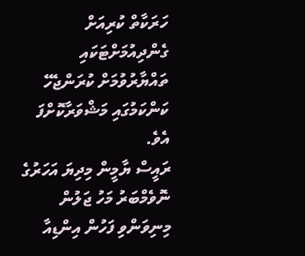ހަރަކާތް ކުރިއަށް ގެންދިއުމަށްޓަކައި ތައްޔާރުވުމަށް ކުރަންޖެހޭ ކަންކަމުގައި މަޝްވަރާކޮށްފަ އެވެ.
ރައީސް ޔާމީން މިދިޔަ އަހަރުގެ ނޮވެމްބަރު މަހު ޖަލުން މިނިވަންވި ފަހުން އިންޑިއާ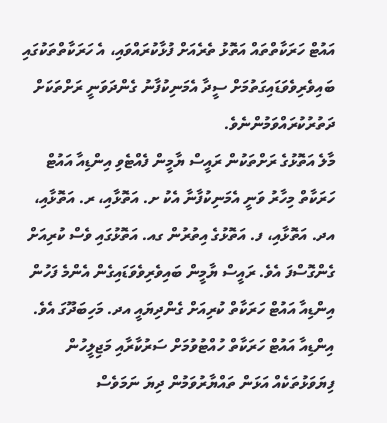އައުޓް ހަރަކާތްތައް އަތޮޅު ތެރެއަށް ފުޅާކުރައްވައި، އެ ހަރަކާތްތަކުގައި ބައިވެރިވެވަޑައިގަތުމަށް ސީދާ އެމަނިކުފާނު ގެންދަވަނީ ރަށްތަކަށް ދަތުރުކުރައްވަމުންނެވެ.
މާލެ އަތޮޅުގެ ރަށްތަކުން ރައީސް ޔާމީން ފެއްޓެވި އިންޑިއާ އައުޓް ހަރަކާތް މިހާރު ވަނީ އެމަނިކުފާނާ އެކު ށ. އަތޮޅާއި، ރ. އަތޮޅާއި، އދ. އަތޮޅާއި، ފ. އަތޮޅުގެ އިތުރުން ގއ. އަތޮޅުގައި ވެސް ކުރިއަށް ގެންގޮސްފަ އެވެ. ރައީސް ޔާމީން ބައިވެރިވެވަޑައިގެން އެންމެ ފަހުން އިންޑިއާ އައުޓް ހަރަކާތް ކުރިއަށް ގެންދިޔައީ އދ. މަހިބަދޫގަ އެވެ.
އިންޑިއާ އައުޓް ހަރަކާތް ހުއްޓުވުމަށް ސަރުކާރާއި މަޖިލީހުން ފިޔަވަޅުތަކެއް އަޅަން ތައްޔާރުވަމުން ދިޔަ ނަމަވެސް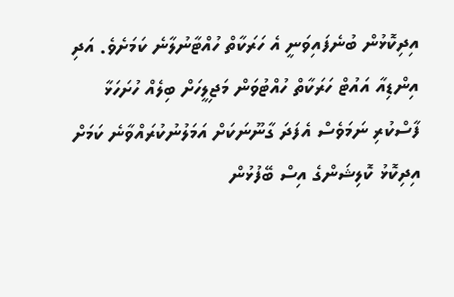އިދިކޮޅުން ބުނެފައިވަނީ އެ ހަރަކާތް ހުއްޓާނުލާނެ ކަމަށެވެ. އަދި އިންޑިއާ އައުޓް ހަރަކާތް ހުއްޓުވަން މަޖިލީހަށް ބިލެއް ހުށަހަޅާ ފާސްކުރި ނަމަވެސް އެފަދަ ގާނޫނަކަށް އަމަލުނުކުރައްވާނެ ކަމަށް އިދިކޮޅު ކޮލިޝަންގެ އިސް ބޭފުޅުން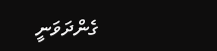ގެންދަވަނީ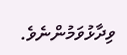ވިދާޅުވަމުންނެވެ.